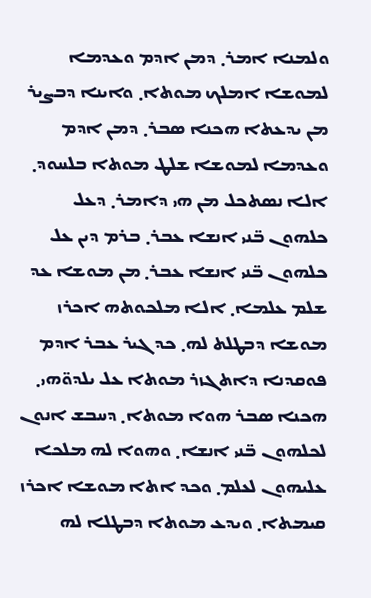ܘܠܡܢܐ ܐܡܪ܂ ܕܡܢ ܐܕܡ ܘܥܕܡܐ ܠܡܘܫܐ ܐܡܠܟ ܡܘܬܐ܂ ܘܐܝܢܐ ܕܒܨܝܪ ܡܢ ܝܕܥܬܐ ܗܟܢܐ ܣܒܪ܂ ܕܡܢ ܐܕܡ ܘܥܕܡܐ ܠܡܘܫܐ ܫܠܛ ܡܘܬܐ ܒܠܚܘܕ܂ ܐܠܐ ܢܣܬܟܠ ܡܢ ܗܝ ܕܐܡܪ܂ ܕܥܠ ܟܠܗܘܢ ܒ̈ܢܝ ܐܢܫܐ ܥܒܪ܂ ܒܪܡ ܕܝܢ ܥܠ ܟܠܗܘܢ ܒ̈ܢܝ ܐܢܫܐ ܥܒܪ܂ ܡܢ ܡܘܫܐ ܥܕ ܫܠܡ ܥܠܡܐ܂ ܐܠܐ ܡܠܟܘܬܗ ܐܟܪܙ ܡܘܫܐ ܕܒܛܠܬ ܠܗ܂ ܟܕ ܓܝܪ ܥܒܪ ܐܕܡ ܦܘܩܕܢܐ ܕܐܬܓܙܪ ܡܘܬܐ ܥܠ ܝܠܕܘ̈ܗܝ܂ ܗܟܢܐ ܣܒܪ ܗܘܐ ܡܘܬܐ܂ ܕܚܒܫ ܐܢܘܢ ܠܟܠܗܘܢ ܒ̈ܢܝ ܐܢܫܐ܂ ܘܗܘܐ ܠܗ ܡܠܟܐ ܥܠܝܗܘܢ ܠܥܠܡ܂ ܘܟܕ ܐܬܐ ܡܘܫܐ ܐܟܪܙ ܩܝܡܬܐ܂ ܘܝܕܥ ܡܘܬܐ ܕܒܛܠܐ ܠܗ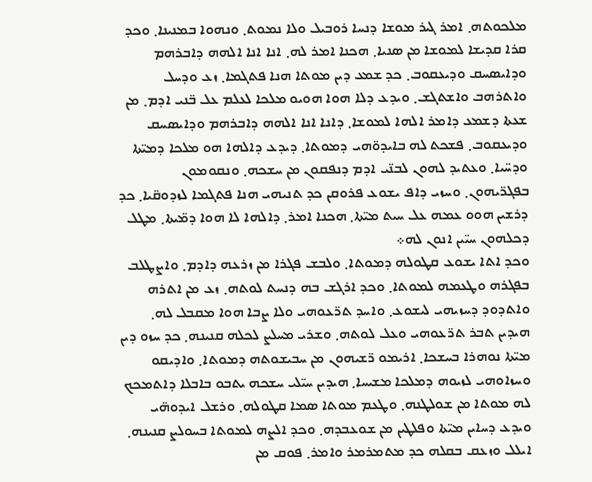ܡܠܟܘܬܗ܂ ܐܡܪ ܓܝܪ ܡܘܫܐ ܕܢܚܐ ܪܘܒܝܠ ܘܠܐ ܢܡܘܬ܂ ܘܢܗܘܐ ܒܡܢܝܢܐ܂ ܘܟܕ ܩܪܐ ܩܕܝܫܐ ܠܡܘܫܐ ܡܢ ܣܢܝܐ܂ ܗܟܢܐ ܐܡܪ ܠܗ܂ ܐܢܐ ܐܢܐ ܐܠܗܗ ܕܐܒܪܗܡ ܘܕܐܝܣܚܩ ܘܕܝܥܩܘܒ܂ ܟܕ ܫܡܥ ܕܝܢ ܡܘܬܐ ܗܢܐ ܦܬܓܡܐ܂ ܙܥ ܘܕܚܠ ܘܐܬܪܗܒ ܘܐܫܬܓܫ܂ ܘܝܕܥ ܕܠܐ ܗܘܐ ܗܘܝܘ ܡܠܟܐ ܠܥܠܡ ܥܠ ܒ̈ܢܝ ܐܕܡ܂ ܡܢ ܫܥܬܐ ܕܫܡܥ ܕܐܡܪ ܐܠܗܐ ܠܡܘܫܐ܂ ܕܐܢܐ ܐܢܐ ܐܠܗܗ ܕܐܒܪܗܡ ܘܕܐܝܣܚܩ ܘܕܝܥܩܘܒ܂ ܦܫܟܬ ܠܗ ܒܐܝܕܘ̈ܗܝ ܕܡܘܬܐ܂ ܕܝܕܥ ܕܐܠܗܐ ܗܘ ܡܠܟܐ ܕܡܝ̈ܬܐ ܘܕܚ̈ܝܐ܂ ܘܥܬܝܕ ܠܗܘܢ ܠܒܢ̈ܝ ܐܕܡ ܕܢܦܩܘܢ ܡܢ ܚܫܟܗ܂ ܘܢܩܘܡܘܢ ܒܦܓܪ̈ܝܗܘܢ܂ ܘܚܙܝ ܕܐܦ ܝܫܘܥ ܦܪܘܩܢ ܟܕ ܬܢܝܗܝ ܗܢܐ ܦܬܓܡܐ ܠܙܕܘܩ̈ܝܐ܂ ܟܕ ܕܪܫܝܢ ܗܘܘ ܥܡܗ ܥܠ ܚܝܬ ܡܝ̈ܬܐ܂ ܗܟܢܐ ܐܡܪ܂ ܕܐܠܗܐ ܠܐ ܗܘܐ ܕܡ̈ܝܬܐ܂ ܡܛܠ ܕܟܠܗܘܢ ܚܝ̈ܝܢ ܐܢܘܢ ܠܗ܀
ܘܟܕ ܐܬܐ ܝܫܘܥ ܩܛܘܠܗ ܕܡܘܬܐ܂ ܘܠܒܫ ܦܓܪܐ ܡܢ ܙܪܥܗ ܕܐܕܡ܂ ܘܐܨܛܠܒ ܒܦܓܪܗ ܘܛܥܡܗ ܠܡܘܬܐ܂ ܘܟܕ ܐܪܓܫ ܒܗ ܕܢܚܬ ܠܘܬܗ܂ ܙܥ ܡܢ ܐܬܪܗ ܘܐܬܕܘܕ ܕܚܙܝܗܝ ܠܝܫܘܥ܂ ܘܐܚܕ ܬܪ̈ܥܘܗܝ ܘܠܐ ܨܒܐ ܗܘܐ ܡܩܒܠ ܠܗ܂ ܗܝܕܝܢ ܬܒܪ ܬܪ̈ܥܘܗܝ ܘܥܠ ܠܘܬܗ܂ ܘܫܪܝ ܡܚܠܨ ܠܟܠܗ ܩܢܝܢܗ܂ ܟܕ ܚܙܘ ܕܝܢ ܡܝ̈ܬܐ ܢܘܗܪܐ ܒܚܫܟܐ܂ ܐܪܝܡܘ ܪ̈ܫܝܗܘܢ ܡܢ ܚܒܝܫܘܬܗ ܕܡܘܬܐ܂ ܘܐܕܝܩܘ ܘܚܙܐܘܗܝ ܠܙܝܘܗ ܕܡܠܟܐ ܡܫܝܚܐ܂ ܗܝܕܝܢ ܚܝ̈ܠܝ ܚܫܟܗ ܝܬܒܘ ܒܐܒܠܐ ܕܐܬܡܟܟ ܠܗ ܡܘܬܐ ܡܢ ܫܘܠܛܢܗ܂ ܘܛܥܡ ܡܘܬܐ ܣܡܐ ܩܛܘܠܗ܂ ܘܪܫܠ ܐܝܕܘܗ̈ܝ ܘܝܕܥ ܕܚܐܝܢ ܡܝ̈ܬܐ ܘܦܠܛܝܢ ܡܢ ܫܘܥܒܕܗ܂ ܘܟܕ ܐܠܨܗ ܠܡܘܬܐ ܒܚܘܠܨ ܩܢܝܢܗ܂ ܐܝܠܠ ܘܙܥܩ ܒܩܠܗ ܟܕ ܡܬܡܪܡܪ ܘܐܡܪ܂ ܦܘܩ ܡܢ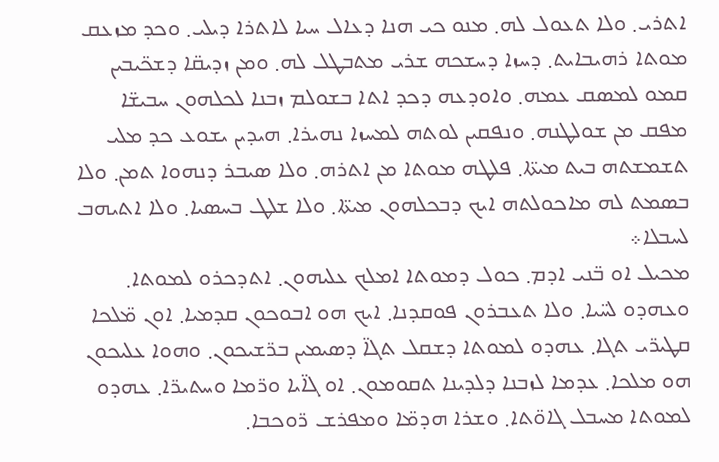ܐܬܪܝ܂ ܘܠܐ ܬܥܘܠ ܠܗ܂ ܡܢܘ ܟܝ ܗܢܐ ܕܥܐܠ ܚܝܐ ܠܐܬܪܐ ܕܝܠܝ܂ ܘܟܕ ܡܙܥܩ ܡܘܬܐ ܪܗܝܒܐܝܬ܂ ܕܚܙܐ ܕܚܫܟܗ ܫܪܝ ܡܬܒܛܠ ܠܗ܂ ܘܡܢ ܙܕܝܩ̈ܐ ܕܫܟ̈ܝܒܝܢ ܩܡܘ ܠܡܣܩ ܥܡܗ܂ ܘܐܘܕܥܗ ܕܟܕ ܐܬܐ ܒܫܘܠܡ ܙܒܢܐ ܠܟܠܗܘܢ ܚܒܝܫ̈ܐ ܡܦܩ ܡܢ ܫܘܠܛܢܗ܂ ܘܢܦܩܝܢ ܠܘܬܗ ܠܡܚܙܐ ܢܗܝܪܐ܂ ܗܝܕܝܢ ܝܫܘܥ ܟܕ ܡܠܝ ܬܫܡܫܬܗ ܒܝܬ ܡܝܬ̈ܐ܂ ܦܠܛܗ ܡܘܬܐ ܡܢ ܐܬܪܗ܂ ܘܠܐ ܣܝܒܪ ܕܢܗܘܐ ܬܡܢ܂ ܘܠܐ ܒܣܡܬ ܠܗ ܡܐܟܘܠܬܗ ܐܝܟ ܕܒܟܠܗܘܢ ܡܝܬ̈ܐ܂ ܘܠܐ ܫܠܛ ܒܚܣܝܐ܂ ܘܠܐ ܐܬܝܗܒ ܠܚܒܠܐ܀
ܡܟܝܠ ܐܘ ܒ̈ܢܝ ܐܕܡ܂ ܟܘܠ ܕܡܘܬܐ ܐܡܠܟ ܥܠܝܗܘܢ܂ ܐܬܕܟܪܘ ܠܡܘܬܐ܂ ܘܥܗܕܘ ܠܚ̈ܝܐ܂ ܘܠܐ ܬܥܒܪܘܢ ܦܘܩܕܢܐ܂ ܐܝܟ ܗܘ ܐܒܘܟܘܢ ܩܕܡܝܐ܂ ܐܘܢ ܡ̈ܠܟܐ ܩܛܝܪ̈ܝ ܬܓܐ܂ ܥܗܕܘ ܠܡܘܬܐ ܕܫܩܠ ܬܓܐ̈ ܕܣܝܡܝܢ ܒܪ̈ܫܝܟܘܢ܂ ܘܗܘܐ ܥܠܝܟܘܢ ܗܘ ܡܠܟܐ܂ ܥܕܡܐ ܠܙܒܢܐ ܕܠܕܝܢܐ ܬܩܘܡܘܢ܂ ܐܘ ܓܐ̈ܝܐ ܘܪ̈ܡܐ ܘܚܬܝܪ̈ܐ܂ ܥܗܕܘ ܠܡܘܬܐ ܡܚܒܠ ܓܐܘ̈ܬܐ܂ ܘܫܪܐ ܗܕܡ̈ܐ ܘܡܦܪܫ ܪ̈ܘܟܒܐ܂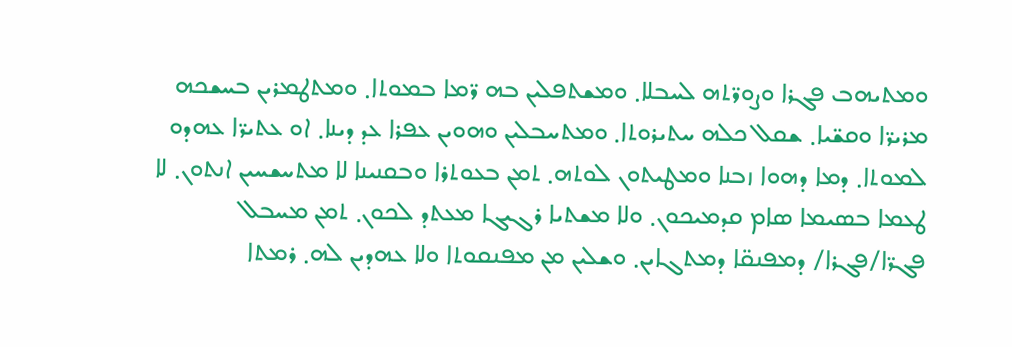ܘܡܬܝܗܒ ܦܓܪܐ ܘܨܘܪ̈ܬܗ ܠܚܒܠܐ܂ ܘܡܫܬܦܠܝܢ ܒܗ ܪ̈ܡܐ ܒܡܘܬܐ܂ ܘܡܬܛܡܪܝܢ ܒܚܫܟܗ ܡܪܝܪ̈ܐ ܘܩܫ̈ܝܐ܂ ܫܩܠ ܟܠܗ ܚܬܝܪܘܬܐ܂ ܘܡܬܚܒܠܝܢ ܘܗܘܝܢ ܥܦܪܐ ܥܕ ܕܝܢܐ܂ ܐܘ ܥܬܝܪ̈ܐ ܥܗܕܘ ܠܡܘܬܐ܂ ܕܡܐ ܕܗܘܐ ܙܒܢܐ ܘܡܛܝܬܘܢ ܠܘܬܗ܂ ܬܡܢ ܒܥܘܬܪܐ ܘܒܩܢܝܢܐ ܠܐ ܡܬܚܫܚܝܢ ܐܢܬܘܢ܂ ܠܐ ܛܥܡܐ ܒܣܝܡܐ ܣܐܡ ܩܕܡܝܟܘܢ܂ ܘܠܐ ܡܫܬܝܐ ܪܓܝܓܐ ܡܥܬܕ ܠܟܘܢ܂ ܬܡܢ ܡܚܒܠ ܦܓܪ̈ܐ/ܦܓܪܐ/ ܕܡܦܢܩ̈ܐ ܕܡܬܓܐܝܢ܂ ܘܫܠܝܢ ܡܢ ܡܦܢܩܘܬܐ ܘܠܐ ܥܗܕܝܢ ܠܗ܂ ܪܡܬܐ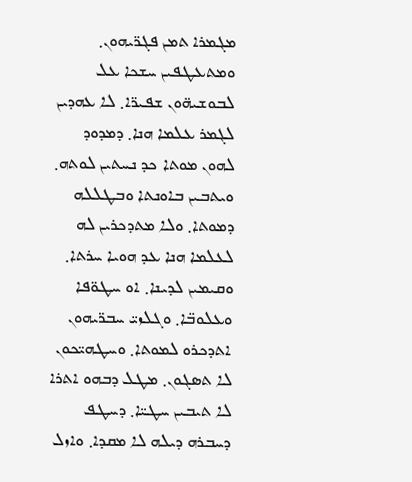ܡܓܡܪܐ ܬܡܢ ܦܓܪ̈ܝܗܘܢ܂ ܘܡܬܥܛܦܝܢ ܚܫܟܐ ܥܠ ܠܒܘܫܝܗ̈ܘܢ ܫܦܝܪ̈ܐ܂ ܠܐ ܥܗܕܝܢ ܠܓܡܪ ܥܠܡܐ ܗܢܐ܂ ܕܡܕܘܕ ܠܗܘܢ ܡܘܬܐ ܟܕ ܢܚܬܝܢ ܠܘܬܗ܂ ܘܝܬܒܝܢ ܒܐܘܢܬܐ ܘܒܛܠܠܗ ܕܡܘܬܐ܂ ܘܠܐ ܡܬܕܟܪܝܢ ܠܗ ܠܥܠܡܐ ܗܢܐ ܥܕ ܗܘܝܐ ܚܪܬܐ܂ ܘܩܝܡܝܢ ܠܕܝܢܐ܂ ܐܘ ܚܛܘ̈ܦܐ ܘܥܠܘܒ̈ܐ܂ ܘܓܠܙܝ̈ ܚܒܪ̈ܝܗܘܢ ܐܬܕܟܪܘ ܠܡܘܬܐ܂ ܘܚܛܗܝ̈ܟܘܢ ܠܐ ܬܣܓܘܢ܂ ܡܛܠ ܕܒܗܘ ܐܬܪܐ ܠܐ ܬܝܒܝܢ ܚܛܝ̈ܐ܂ ܕܚܛܦ ܕܚܒܪܗ ܕܝܠܗ ܠܐ ܡܩܕܐ܂ ܘܐܙܠ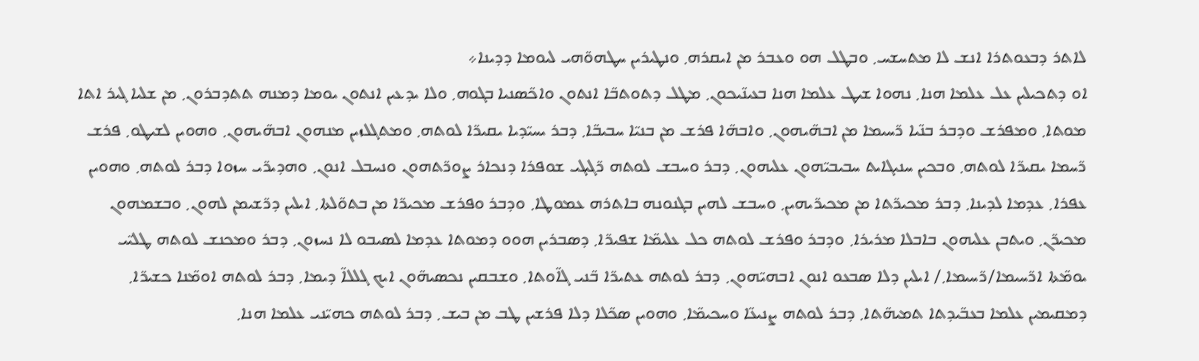ܠܐܬܪ ܕܒܥܘܬܪܐ ܐܢܫ ܠܐ ܡܬܚܫܚ܂ ܘܒܛܠ ܗܘ ܘܥܒܪ ܡܢ ܐܝܩܪܗ܂ ܘܢܛܝܪܝܢ ܚܛܗܘ̈ܗܝ ܠܝܘܡܐ ܕܕܝܢܐ܀
ܐܘ ܕܬܟܝܠܝܢ ܥܠ ܥܠܡܐ ܗܢܐ܂ ܢܗܘܐ ܫܝܛ ܥܠܡܐ ܗܢܐ ܒܥܝܢ̈ܝܟܘܢ܂ ܡܛܠ ܕܬܘܬܒ̈ܐ ܐܢܬܘܢ ܘܐܟ̈ܣܢܝܐ ܒܓܘܗ܂ ܘܠܐ ܝܕܥܝܢ ܐܢܬܘܢ ܝܘܡܐ ܕܡܢܗ ܬܬܕܒܪܘܢ܂ ܡܢ ܫܠܝܐ ܓܝܪ ܐܬܐ ܡܘܬܐ܂ ܘܡܦܪܫ ܘܕܒܪ ܒܢ̈ܝܐ ܪ̈ܚܝܡܐ ܡܢ ܐܒܗ̈ܝܗܘܢ܂ ܘܐܒܗ̈ܐ ܦܪܫ ܡܢ ܒܢܝ̈ܐ ܚܒܝܒ̈ܐ܂ ܕܒܪ ܝܚܝ̈ܕܝܐ ܝܩܝܪ̈ܐ ܠܘܬܗ܂ ܘܡܬܓܠܙܝܢ ܡܢܗܘܢ ܐܒܗ̈ܝܗܘܢ܂ ܘܗܘܝܢ ܠܫܝܛܘ܂ ܦܪܫ ܪ̈ܚܡܐ ܝܩܝܪ̈ܐ ܠܘܬܗ܂ ܘܒܟܝܢ ܚܢܝܓܐܝܬ ܚܒܝܒܝ̈ܗܘܢ ܥܠܝܗܘܢ܂ ܕܒܪ ܘܚܒܫ ܠܘܬܗ ܪ̈ܓܝܓܝ ܫܘܦܪܐ ܕܢܟܐܪ ܨܘܪ̈ܬܗܘܢ ܘܢܚܒܠ ܐܢܘܢ܂ ܘܗܕܝܪ̈ܝ ܚܙܘܐ ܕܒܪ ܠܘܬܗ܂ ܘܗܘܝܢ ܥܦܪܐ܂ ܥܕܡܐ ܠܕܝܢܐ܂ ܕܒܪ ܡܟܝܪ̈ܬܐ ܡܢ ܡܟܝܪ̈ܝܗܝܢ܂ ܘܚܒܫ ܠܗܝܢ ܒܓܢܘܢܗ ܒܐܬܪܗ ܥܡܘܛܐ܂ ܘܕܒܪ ܘܦܪܫ ܡܟܝܪ̈ܐ ܡܢ ܒܬܘ̈ܠܬܐ܂ ܐܝܠܝܢ ܕܪ̈ܫܝܡܢ ܠܗܘܢ܂ ܘܒܫܡܗܘܢ ܡܟܝܪ̈ܢ܂ ܘܝܬܒܢ ܥܠܝܗܘܢ ܒܐܒܠܐ ܡܪܝܪܐ܂ ܘܕܒܪ ܘܦܪܫ ܠܘܬܗ ܟܠ ܥܠܝܡ̈ܐ ܫܦܝܪ̈ܐ܂ ܕܣܒܪܝܢ ܗܘܘ ܕܡܘܬܐ ܥܕܡܐ ܠܣܝܒܘ ܠܐ ܢܚܙܘܢ܂ ܕܒܪ ܘܡܟܢܫ ܠܘܬܗ ܛܠܝ̈ܝ ܝܘܡ̈ܬܐ ܐܪ̈ܚܝܡܐ/ܪ̈ܚܝܡܐ܂/ ܐܝܠܝܢ ܕܠܐ ܣܒܥܘ ܐܢܘܢ ܐܒܗܝ̈ܗܘܢ܂ ܕܒܪ ܠܘܬܗ ܥܬܝܪ̈ܐ ܒ̈ܢܝ ܓܐ̈ܘܬܐ܂ ܘܫܒܩܝܢ ܢܟܣܝܗ̈ܘܢ ܐܝܟ ܓܠܠܐ̈ ܕܝܡܐ܂ ܕܒܪ ܠܘܬܗ ܐܘܡ̈ܢܐ ܟܫܝܪ̈ܐ܂ ܕܡܩܝܡܝܢ ܥܠܡܐ ܒܥܒ̈ܝܕܬܐ ܬܡܝܗ̈ܬܐ܂ ܕܒܪ ܠܘܬܗ ܨܢܝܥ̈ܐ ܘܚܟܝܡ̈ܐ܂ ܘܗܘܝܢ ܣܟ̈ܠܐ ܕܠܐ ܦܪܫܝܢ ܛܒ ܡܢ ܒܝܫ܂ ܕܒܪ ܠܘܬܗ ܟܗܝ̈ܢܝ ܥܠܡܐ ܗܢܐ܂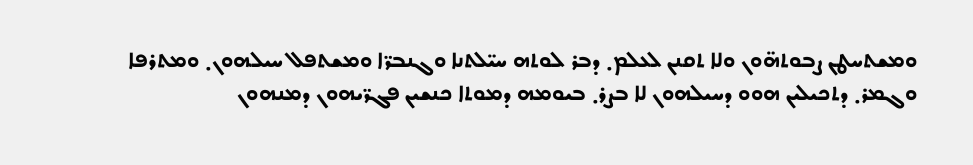ܘܡܫܬܚܛܢ ܨܒܘܬܗ̈ܘܢ ܘܠܐ ܬܩܢܢ ܠܥܠܡ܂ ܕܒܪ ܠܘܬܗ ܚܝ̈ܠܬܢܐ ܘܓܢܒܪ̈ܐ ܘܡܫܬܦܠ ܚܝܠܗܘܢ܂ ܘܡܬܪܦܐ ܘܓܡܪ܂ ܕܬܟܝܠܝܢ ܗܘܘ ܕܚܝܠܗܘܢ ܠܐ ܒܨܪ܂ ܒܝܘܡܗ ܕܡܘܬܐ ܟܢܫܝܢ ܦܓܪ̈ܝܗܘܢ ܕܡܢܗܘܢ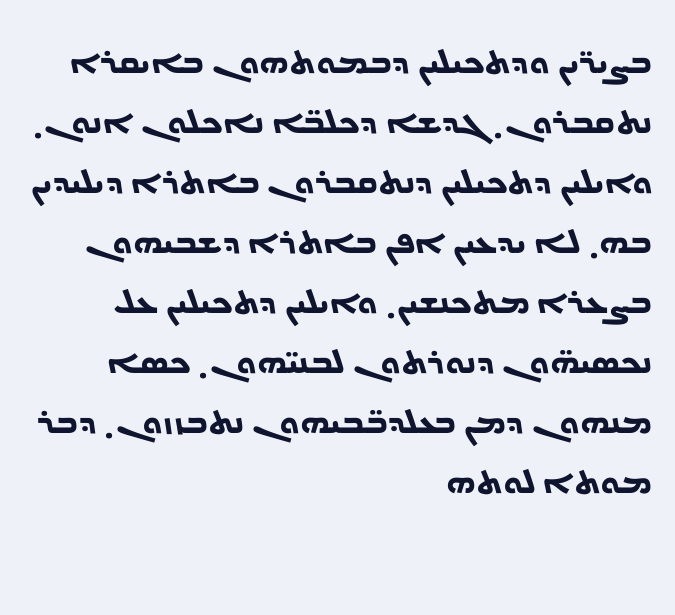ܒܨܝܪ̈ܝܢ ܘܕܬܟܝܠܝܢ ܕܒܡܘܬܗܘܢ ܒܐܝܩܪܐ ܢܬܩܒܪܘܢ܂ ܓܕܫܐ ܕܟܠܒ̈ܐ ܢܐܟܠܘܢ ܐܢܘܢ܂ ܘܐܝܠܝܢ ܕܬܟܝܠܝܢ ܕܢܬܩܒܪܘܢ ܒܐܬܪܐ ܕܝܠܝܕܝܢ ܒܗ܂ ܠܐ ܝܕܥܝܢ ܐܦܢ ܒܐܬܪܐ ܕܫܒܝܗܘܢ ܒܨܥܪܐ ܡܬܟܢܫܝܢ܂ ܘܐܝܠܝܢ ܕܬܟܝܠܝܢ ܥܠ ܢܟܣܝܗ̈ܘܢ ܕܢܘܪܬܘܢ ܠܒܢܝ̈ܗܘܢ܂ ܟܣܐ ܡܢܗܘܢ ܕܡܢ ܒܥܠܕܒ̈ܒܝܗܘܢ ܢܬܒܙܙܘܢ܂ ܕܒܪ ܡܘܬܐ ܠܘܬܗ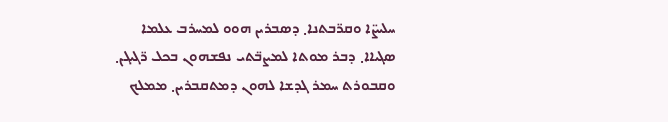ܚܠܝܨ̈ܐ ܘܩܪ̈ܒܬܢܐ܂ ܕܣܒܪܝܢ ܗܘܘ ܠܡܚܪܒ ܥܠܡܐ ܣܓܝܐܐ܂ ܕܒܪ ܡܘܬܐ ܠܡܨܒ̈ܬܝ ܢܦܫܗܘܢ ܒܟܠ ܪ̈ܓܝܓܢ܂ ܘܩܒܘܪܬ ܚܡܪ ܓܕܫܐ ܠܗܘܢ ܕܡܬܩܒܪܝܢ܂ ܡܡܠܟ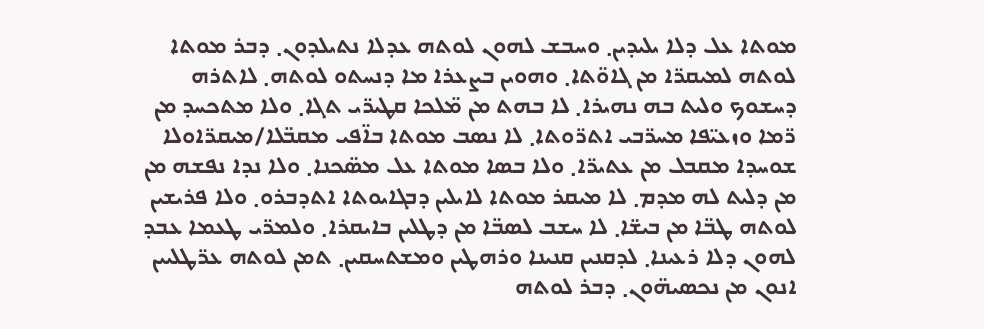ܡܘܬܐ ܥܠ ܕܠܐ ܝܠܝܕܝܢ܂ ܘܚܒܫ ܠܗܘܢ ܠܘܬܗ ܥܕܠܐ ܢܬܝܠܕܘܢ܂ ܕܒܪ ܡܘܬܐ ܠܘܬܗ ܠܡܝܩܪ̈ܐ ܡܢ ܓܐܘ̈ܬܐ܂ ܘܗܘܝܢ ܒܨܥܪܐ ܡܐ ܕܢܚܬܘ ܠܘܬܗ܂ ܠܐܬܪܗ ܕܚܫܘܟ ܘܠܝܬ ܒܗ ܢܗܝܪܐ܂ ܠܐ ܒܗܬ ܡܢ ܡ̈ܠܟܐ ܩܛܝܪ̈ܝ ܬܓܐ܂ ܘܠܐ ܡܬܟܚܕ ܡܢ ܪ̈ܡܐ ܘܙܥܝ̈ܦܐ ܡܚܪ̈ܒܝ ܐܬܪ̈ܘܬܐ܂ ܠܐ ܢܣܒ ܡܘܬܐ ܒܐ̈ܦܝ ܡܩܒ̈ܠܐ/ܡܝܩܪ̈ܐܘܠܐ ܫܘܚܕܐ ܡܩܒܠ ܡܢ ܥܬܝܪ̈ܐ܂ ܘܠܐ ܒܣܐ ܡܘܬܐ ܥܠ ܡܣ̈ܟܢܐ܂ ܘܠܐ ܢܕܐ ܢܦܫܗ ܡܢ ܡܢ ܕܠܝܬ ܠܗ ܡܕܡ܂ ܠܐ ܡܝܩܪ ܡܘܬܐ ܠܐܝܠܝܢ ܕܒܓܐܝܘܬܐ ܐܬܕܒܪܘ܂ ܘܠܐ ܦܪܝܫܝܢ ܠܘܬܗ ܛܒ̈ܐ ܡܢ ܒܝܫ̈ܐ܂ ܠܐ ܚܫܒ ܠܣܒ̈ܐ ܡܢ ܕܛܠܝܢ ܒܐܝܩܪܐ܂ ܘܠܡܪ̈ܝ ܛܥܡܐ ܥܒܕ ܠܗܘܢ ܕܠܐ ܪܥܝܢܐ܂ ܠܕܩܢܝܢ ܩܢܝܢܐ ܘܪܗܛܝܢ ܘܡܫܬܚܩܝܢ܂ ܬܡܢ ܠܘܬܗ ܥܪ̈ܛܠܝܝܢ ܐܢܘܢ ܡܢ ܢܟܣܝܗ̈ܘܢ܂ ܕܒܪ ܠܘܬܗ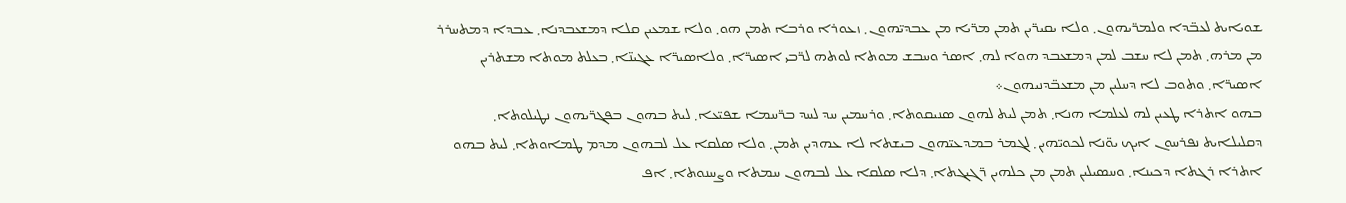ܫܘܝܐܝܬ ܠܥܒ̈ܕܐ ܘܠܡܪ̈ܝܗܘܢ܂ ܘܠܐ ܝܩܝܪ̈ܝܢ ܬܡܢ ܡܪ̈ܝܐ ܡܢ ܥܒܕܝ̈ܗܘܢ܂ ܙܥܘܪܐ ܘܪܒܐ ܬܡܢ ܗܘ܂ ܘܠܐ ܫܡܥܝܢ ܩܠܐ ܕܡܫܥܒܕܢܐ܂ ܥܒܕܐ ܕܡܬܚܪܪ ܡܢ ܡܪܗ܂ ܬܡܢ ܠܐ ܚܫܒ ܠܡܢ ܕܡܫܥܒܕ ܗܘܐ ܠܗ܂ ܐܣܪ ܘܚܒܫ ܡܘܬܐ ܠܘܬܗ ܠܪ̈ܒܝ ܐܣܝܪ̈ܐ܂ ܘܠܐܣܝܪ̈ܐ ܥܓܝܢ̈ܐ܂ ܒܥܠܬ ܡܘܬܐ ܡܫܬܪܝܢ ܐܣܝܪ̈ܐ܂ ܘܬܘܒ ܠܐ ܕܚܠܝܢ ܡܢ ܡܫܥܒ̈ܕܢܝܗܘܢ܀
ܒܗܘ ܐܬܪܐ ܛܥܝܢ ܠܗ ܠܥܠܡܐ ܗܢܐ܂ ܬܡܢ ܠܝܬ ܠܗܘܢ ܣܢܝܩܘܬܐ܂ ܘܪܚܡܝܢ ܚܕ ܠܚܕ ܒܪ̈ܚܡܐ ܫܦܝ̈ܥܐ܂ ܠܝܬ ܒܗܘܢ ܒܦܓܪ̈ܝܗܘܢ ܢܛܝܠܘܬܐ܂ ܕܩܠܝܠܐܝܬ ܢܦܪܚܘܢ ܐܝܟ ܝܘ̈ܢܐ ܠܟܘܝ̈ܗܝܢ܂ ܠܓܡܪ ܒܡܕܥܝ̈ܗܘܢ ܒܝܫܬܐ ܠܐ ܥܗܕܝܢ ܬܡܢ܂ ܘܠܐ ܣܠܩܐ ܥܠ ܠܒܗܘܢ ܡܕܡ ܛܡܐܘܬܐ܂ ܠܝܬ ܒܗܘ ܐܬܪܐ ܪܓܬܐ ܕܟܝܢܐ܂ ܘܚܣܝܠܝܢ ܬܡܢ ܡܢ ܟܠܗܝܢ ܪ̈ܓܝܓܬܐ܂ ܕܠܐ ܣܠܩܐ ܥܠ ܠܒܗܘܢ ܚܡܬܐ ܘܨܚܢܘܬܐ܂ ܐܦ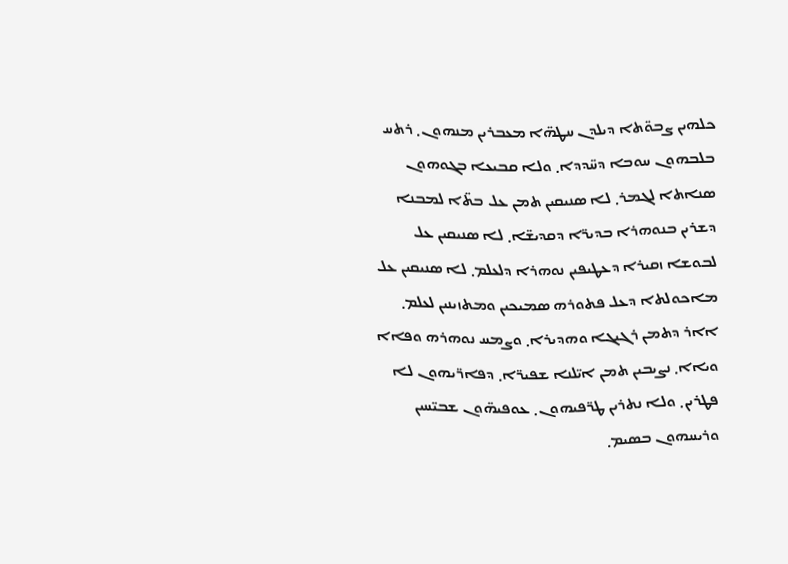ܟܠܗܝܢ ܨܒܘ̈ܬܐ ܕܝܠܕܢ ܚܛܗ̈ܐ ܡܥܒܪܝܢ ܡܢܗܘܢ܂ ܪܬܚ ܒܠܒܗܘܢ ܚܘܒܐ ܕܚ̈ܕܕܐ܂ ܘܠܐ ܩܒܝܥܐ ܒܓܘܗܘܢ ܣܢܐܬܐ ܠܓܡܪ܂ ܠܐ ܣܢܝܩܝܢ ܬܡܢ ܥܠ ܒܬ̈ܐ ܠܡܒܢܐ ܕܫܪܝܢ ܒܢܘܗܪܐ ܒܕܝܪ̈ܐ ܕܩܕܝܫ̈ܐ܂ ܠܐ ܣܢܝܩܝܢ ܥܠ ܠܒܘܫܐ ܙܩܝܪܐ ܕܥܛܝܦܝܢ ܢܘܗܪܐ ܕܠܥܠܡ܂ ܠܐ ܣܢܝܩܝܢ ܥܠ ܡܐܟܘܠܬܐ ܕܥܠ ܦܬܘܪܗ ܣܡܝܟܝܢ ܘܡܬܙܝܢܝܢ ܠܥܠܡ܂ ܐܐܪ ܕܬܡܢ ܪܓܝܓܐ ܘܗܕܝܪܐ܂ ܘܨܡܚ ܢܘܗܪܗ ܘܦܐܐ ܘܝܐܐ܂ ܢܨܝܒܝܢ ܬܡܢ ܐܝ̈ܠܢܐ ܫܦܝܪ̈ܐ܂ ܕܦܐܪ̈ܝܗܘܢ ܠܐ ܦܛܪܝܢ܂ ܘܠܐ ܢܬܪܝܢ ܛܪ̈ܦܝܗܘܢ܂ ܥܘܦܝܗ̈ܘܢ ܫܒܝ̈ܚܝܢ ܘܪܝܚܗܘܢ ܒܣܝܡ܂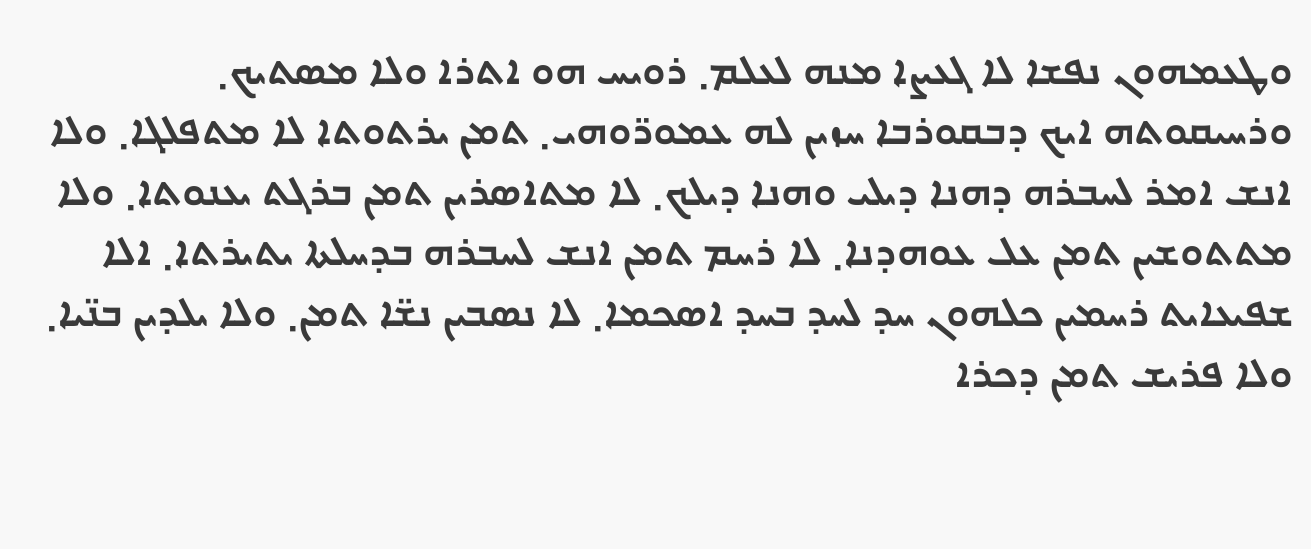ܘܛܥܡܗܘܢ ܢܦܫܐ ܠܐ ܓܥܨܐ ܡܢܗ ܠܥܠܡ܂ ܪܘܝܚ ܗܘ ܐܬܪܐ ܘܠܐ ܡܣܬܝܟ܂ ܘܪܚܝܩܘܬܗ ܐܝܟ ܕܒܩܘܪܒܐ ܚܙܝܢ ܠܗ ܥܡܘܪ̈ܘܗܝ܂ ܬܡܢ ܝܪܬܘܬܐ ܠܐ ܡܬܦܠܓܐ܂ ܘܠܐ ܐܢܫ ܐܡܪ ܠܚܒܪܗ ܕܗܢܐ ܕܝܠܝ ܘܗܢܐ ܕܝܠܟ܂ ܠܐ ܡܬܐܣܪܝܢ ܬܡܢ ܒܪܓܬ ܝܥܢܘܬܐ܂ ܘܠܐ ܡܬܬܘܫܝܢ ܬܡܢ ܥܠ ܥܘܗܕܢܐ܂ ܠܐ ܪܚܡ ܬܡܢ ܐܢܫ ܠܚܒܪܗ ܒܕܚܠܬܐ ܝܬܝܪܬܐ܂ ܐܠܐ ܫܦܝܥܐܝܬ ܪܚܡܝܢ ܟܠܗܘܢ ܚܕ ܠܚܕ ܒܚܕ ܐܣܟܡܐ܂ ܠܐ ܢܣܒܝܢ ܢܫ̈ܐ ܬܡܢ܂ ܘܠܐ ܝܠܕܝܢ ܒܢ̈ܝܐ܂ ܘܠܐ ܦܪܝܫ ܬܡܢ ܕܟܪܐ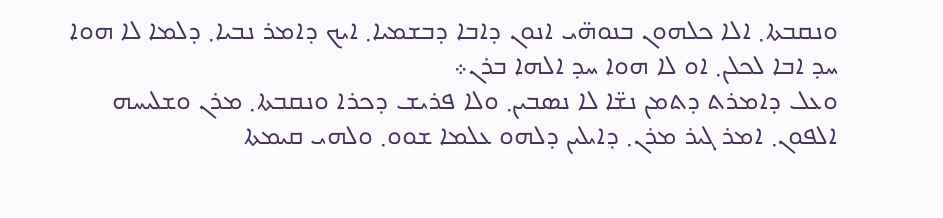ܘܢܩܒܬܐ܂ ܐܠܐ ܟܠܗܘܢ ܒܢܘܗ̈ܝ ܐܢܘܢ ܕܐܒܐ ܕܒܫܡܝܐ܂ ܐܝܟ ܕܐܡܪ ܢܒܝܐ܂ ܕܠܡܐ ܠܐ ܗܘܐ ܚܕ ܐܒܐ ܠܟܠܢ܂ ܐܘ ܠܐ ܗܘܐ ܚܕ ܐܠܗܐ ܒܪܢ܀
ܘܥܠ ܕܐܡܪܬ ܕܬܡܢ ܢܫ̈ܐ ܠܐ ܢܣܒܝܢ܂ ܘܠܐ ܦܪܝܫ ܕܟܪܐ ܘܢܩܒܬܐ܂ ܡܪܢ ܘܫܠܝܚܗ ܐܠܦܘܢ܂ ܐܡܪ ܓܝܪ ܡܪܢ܂ ܕܐܝܠܝܢ ܕܠܗܘ ܥܠܡܐ ܫܘܘ܂ ܘܠܗܝ ܩܝܡܬܐ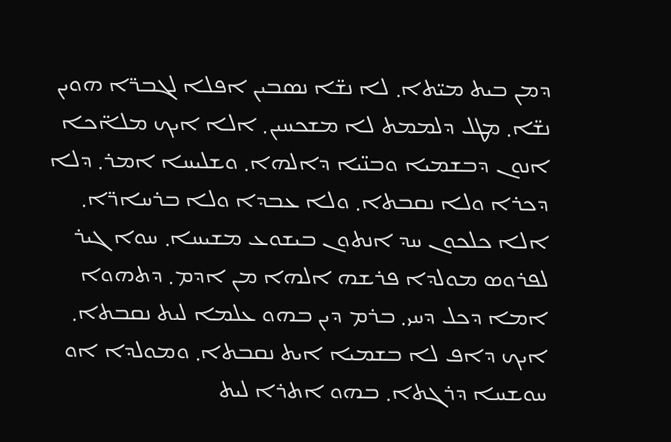ܕܡܢ ܒܝܬ ܡܝ̈ܬܐ܂ ܠܐ ܢܫ̈ܐ ܢܣܒܝܢ ܐܦܠܐ ܠܓܒܪ̈ܐ ܗܘܝܢ ܢܫ̈ܐ܂ ܡܛܠ ܕܠܡܡܬ ܠܐ ܡܫܟܚܝܢ܂ ܐܠܐ ܐܝܟ ܡܠܐ̈ܟܐ ܐܢܘܢ ܕܒܫܡܝܐ ܘܒܢ̈ܝܐ ܕܐܠܗܐ܂ ܘܫܠܝܚܐ ܐܡܪ܂ ܕܠܐ ܕܟܪܐ ܘܠܐ ܢܩܒܬܐ܂ ܘܠܐ ܥܒܕܐ ܘܠܐ ܒܪܚܐܪ̈ܐ܂ ܐܠܐ ܟܠܟܘܢ ܚܕ ܐܢܬܘܢ ܒܝܫܘܥ ܡܫܝܚܐ܂ ܚܘܐ ܓܝܪ ܠܦܪܘܣ ܡܘܠܕܐ ܦܪܫܗ ܐܠܗܐ ܡܢ ܐܕܡ܂ ܕܬܗܘܐ ܐܡܐ ܕܟܠ ܕܚܝ܂ ܒܪܡ ܕܝܢ ܒܗܘ ܥܠܡܐ ܠܝܬ ܢܩܒܬܐ܂ ܐܝܟ ܕܐܦ ܠܐ ܒܫܡܝܐ ܐܝܬ ܢܩܒܬܐ܂ ܘܡܘܠܕܐ ܐܘ ܚܘܫܚܐ ܕܪܓܬܐ܂ ܒܗܘ ܐܬܪܐ ܠܝܬ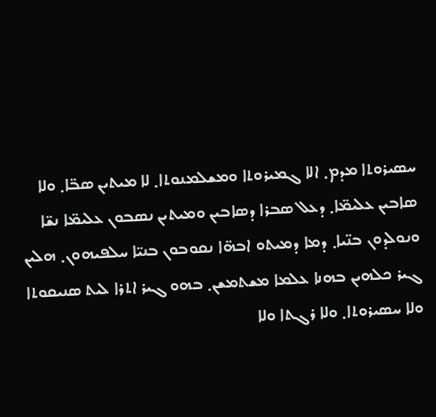ܚܣܝܪܘܬܐ ܡܕܡ܂ ܐܠܐ ܓܡܝܪܘܬܐ ܘܡܫܠܡܢܘܬܐ܂ ܠܐ ܡܝܬܝܢ ܣܒ̈ܐ܂ ܘܠܐ ܣܐܒܝܢ ܥܠܝܡ̈ܐ܂ ܕܥܠ ܣܒܪܐ ܕܣܐܒܝܢ ܘܡܝܬܝܢ ܢܣܒܘܢ ܥܠܝܡ̈ܐ ܢܫ̈ܐ ܘܢܘܠܕܘܢ ܒܢ̈ܝܐ܂ ܕܡܐ ܕܡܝܬܘ ܐܒܗ̈ܐ ܢܩܘܒܘܢ ܒܢܝ̈ܐ ܚܠܦܝܗܘܢ܂ ܗܠܝܢ ܓܝܪ ܟܠܗܝܢ ܒܗܢܐ ܥܠܡܐ ܡܫܬܡܫܢ܂ ܒܗܘ ܓܝܪ ܐܬܪܐ ܠܝܬ ܣܢܝܩܘܬܐ ܘܠܐ ܚܣܝܪܘܬܐ܂ ܘܠܐ ܪܓܬܐ ܘܠܐ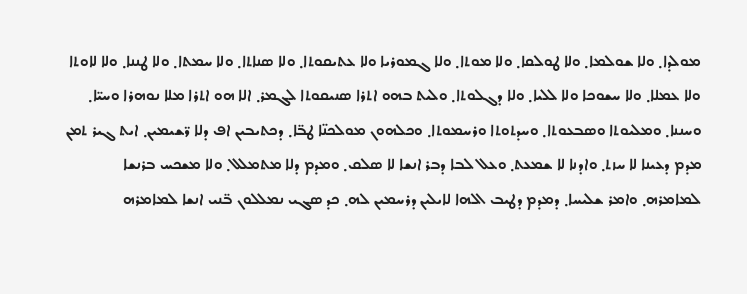ܡܘܠܕܐ܂ ܘܠܐ ܫܘܠܡܐ܂ ܘܠܐ ܛܘܠܩܐ܂ ܘܠܐ ܡܘܬܐ܂ ܘܠܐ ܓܡܘܪܝܐ ܘܠܐ ܥܬܝܩܘܬܐ܂ ܘܠܐ ܣܢܐܬܐ܂ ܘܠܐ ܚܡܬܐ܂ ܘܠܐ ܛܢܢܐ܂ ܘܠܐ ܠܐܘܬܐ ܘܠܐ ܥܡܠܐ܂ ܘܠܐ ܚܫܘܟܐ ܘܠܐ ܠܠܝܐ܂ ܘܠܐ ܕܓܠܘܬܐ܂ ܘܠܝܬ ܒܗܘ ܐܬܪܐ ܣܢܝܩܘܬܐ ܠܓܡܪ܂ ܐܠܐ ܗܘ ܐܬܪܐ ܡܠܐ ܢܘܗܪܐ ܘܚܝ̈ܐ܂ ܘܚܢܢܐ܂ ܘܡܠܝܘܬܐ ܘܣܒܥܘܬܐ܂ ܘܚܕܬܘܬܐ ܘܪܚܡܘܬܐ܂ ܘܟܠܗܘܢ ܡܘܠܟܢ̈ܐ ܛܒ̈ܐ܂ ܕܟܬܝܒܝܢ ܐܦ ܕܠܐ ܪ̈ܫܝܡܝܢ܂ ܐܝܬ ܓܝܪ ܬܡܢ ܡܕܡ ܕܥܝܢܐ ܠܐ ܚܙܬ܂ ܘܐܕܢܐ ܠܐ ܫܡܥܬ܂ ܘܥܠ ܠܒܐ ܕܒܪ ܐܢܫܐ ܠܐ ܣܠܩ܂ ܘܡܕܡ ܕܠܐ ܡܬܡܠܠ܂ ܘܠܐ ܡܫܟܚ ܒܪܢܫܐ ܠܡܐܡܪܗ܂ ܘܐܡܪ ܫܠܝܚܐ܂ ܕܡܕܡ ܕܛܝܒ ܐܠܗܐ ܠܐܝܠܝܢ ܕܪܚܡܝܢ ܠܗ܂ ܟܕ ܣܓܝ ܢܡܠܠܘܢ ܒ̈ܢܝ ܐܢܫܐ ܠܡܐܡܪܗ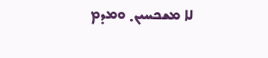ܠܐ ܡܫܟܚܝܢ܂ ܘܡܕܡ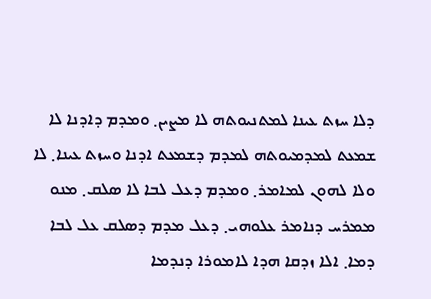ܕܠܐ ܚܙܬ ܥܝܢܐ ܠܡܬܢܝܘܬܗ ܠܐ ܡܨܝܢ܂ ܘܡܕܡ ܕܐܕܢܐ ܠܐ ܫܡܥܬ ܠܡܕܡܝܘܬܗ ܠܡܕܡ ܕܫܡܥܬ ܐܕܢܐ ܘܚܙܬ ܥܝܢܐ܂ ܠܐ ܘܠܐ ܠܗܘܢ ܠܡܐܡܪ܂ ܘܡܕܡ ܕܥܠ ܠܒܐ ܠܐ ܣܠܩ܂ ܡܢܘ ܡܡܪܚ ܕܢܐܡܪ ܥܠܘܗܝ܂ ܕܥܠ ܡܕܡ ܕܣܠܩ ܥܠ ܠܒܐ ܕܡܐ܂ ܐܠܐ ܙܕܩܐ ܗܕܐ ܠܐܡܘܪܐ ܕܢܕܡܐ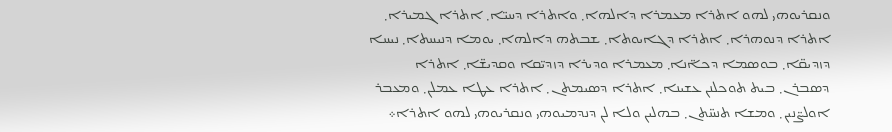ܘܢܩܪܝܘܗܝ ܠܗܘ ܐܬܪܐ ܡܥܡܪܐ ܕܐܠܗܐ܂ ܘܐܬܪܐ ܕܚܝ̈ܐ܂ ܐܬܪܐ ܓܡܝܪܐ܂ ܐܬܪܐ ܕܢܘܗܪܐ܂ ܐܬܪܐ ܕܓܐܝܘܬܐ܂ ܫܒܬܗ ܕܐܠܗܐ܂ ܝܘܡܐ ܕܢܝܚܬܐ܂ ܢܝܚܐ ܕܙܕܝܩ̈ܐ܂ ܒܘܣܡܐ ܕܟܐ̈ܢܐ܂ ܡܥܡܪܐ ܘܕܝܪܐ ܕܙܕܝ̈ܩܐ ܘܩܕܝܫ̈ܐ܂ ܐܬܪܐ ܕܣܒܪܢ܂ ܒܝܬ ܬܘܟܠܢܢ ܥܫܝܢܐ܂ ܐܬܪܐ ܕܣܝܡܬܢ܂ ܐܬܪܐ ܥܛܐ ܥܡܠܢ܂ ܘܡܥܒܪ ܐܘܠܨ̈ܢܝܢ܂ ܘܡܫܐ ܬܢܚ̈ܬܢ܂ ܒܗܠܝܢ ܘܠܐ ܠܢ ܕܢܕܡܝܘܗܝ ܘܢܩܪܝܘܗܝ ܠܗܘ ܐܬܪܐ܀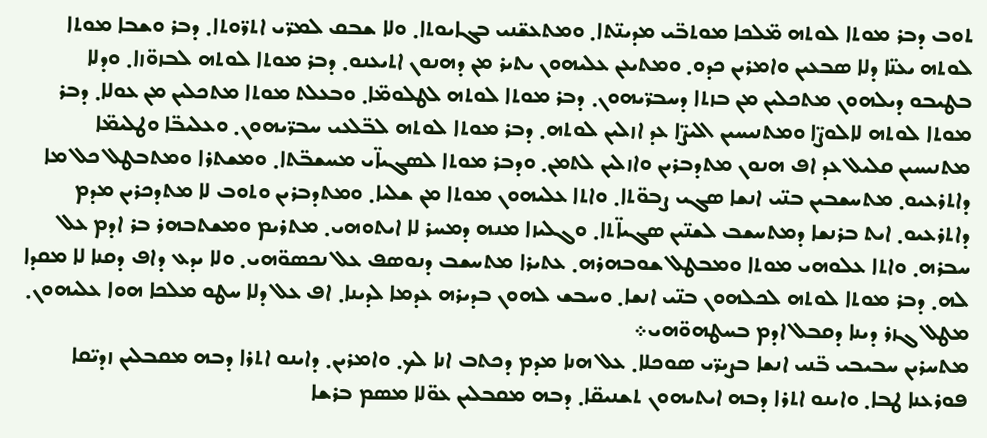ܬܘܒ ܕܒܪ ܡܘܬܐ ܠܘܬܗ ܡ̈ܠܟܐ ܡܘܬܒ̈ܝ ܡܕܝܢ̈ܬܐ܂ ܘܡܬܥܫ̈ܢܝ ܒܓܐܝܘܬܐ܂ ܘܠܐ ܫܒܩ ܠܡܪ̈ܝ ܐܬܪ̈ܘܬܐ܂ ܕܒܪ ܘܫܒܐ ܡܘܬܐ ܠܘܬܗ ܝܥܢ̈ܐ ܕܠܐ ܣܒܥܝܢ ܘܐܡܪܝܢ ܟܕܘ܂ ܘܡܬܝܥܢ ܥܠܝܗܘܢ ܝܬܝܪ ܡܢ ܕܗܢܘܢ ܐܬܝܥܢܘ܂ ܕܒܪ ܡܘܬܐ ܠܘܬܗ ܠܒܙܘ̈ܙܐ܂ ܘܕܠܐ ܒܛܝܒܘ ܕܝܠܗܘܢ ܡܬܟܠܝܢ ܡܢ ܒܙܬܐ ܕܚܒܪ̈ܝܗܘܢ܂ ܕܒܪ ܡܘܬܐ ܠܘܬܗ ܠܛܠܘܡ̈ܐ܂ ܘܒܥܠܬ ܡܘܬܐ ܡܬܟܠܝܢ ܡܢ ܥܘܠܐ܂ ܕܒܪ ܡܘܬܐ ܠܘܬܗ ܠܐܠܘܨ̈ܐ ܘܡܬܢܝܚܝܢ ܐܠܝܨ̈ܐ ܥܕ ܐܙܠܝܢ ܠܘܬܗ܂ ܕܒܪ ܡܘܬܐ ܠܘܬܗ ܠܒ̈ܠܥܝ ܚܒܪ̈ܝܗܘܢ܂ ܘܥܠܝܒ̈ܐ ܘܛܠܝܡ̈ܐ ܡܬܢܝܚܝܢ ܩܠܝܠ ܥܕ ܐܦ ܗܢܘܢ ܡܬܕܒܪܝܢ ܘܐܙܠܝܢ ܠܬܡܢ܂ ܘܕܒܪ ܡܘܬܐ ܠܣܓܝܐ̈ܝ ܡܚܫܒ̈ܬܐ܂ ܘܡܫܬܪܐ ܘܡܬܒܛܠ ܟܠ ܡܐ ܕܐܬܪܥܝܘ܂ ܡܬܚܫܒܝܢ ܒܢ̈ܝ ܐܢܫܐ ܣܓܝ ܨܒܘ̈ܬܐ܂ ܘܐܬܐ ܥܠܝܗܘܢ ܡܘܬܐ ܡܢ ܫܠܝܐ܂ ܘܡܬܕܒܪܝܢ ܘܬܘܒ ܠܐ ܡܬܕܟܪܝܢ ܡܕܡ ܕܐܬܪܥܝܘ܂ ܐܝܬ ܒܪܢܫܐ ܕܡܬܚܫܒ ܠܫܢ̈ܝܢ ܣܓܝܐ̈ܬܐ܂ ܘܓܠܝܙܐ ܡܢܗ ܕܡܚܪ ܠܐ ܐܝܬܘܗܝ܂ ܡܬܪܝܡ ܘܡܫܬܒܗܪ ܒܪ ܐܕܡ ܥܠ ܚܒܪܗ܂ ܘܐܬܐ ܥܠܘܗܝ ܡܘܬܐ ܘܡܒܛܠ ܫܘܒܗܪܗ܂ ܥܬܝܪܐ ܡܬܚܫܒ ܕܢܘܣܦ ܥܠ ܢܟܣܘ̈ܗܝ܂ ܘܠܐ ܝܕܥ ܕܐܦ ܕܩܢܐ ܠܐ ܡܩܕܐ ܠܗ܂ ܕܒܪ ܡܘܬܐ ܠܘܬܗ ܠܟܠܗܘܢ ܒܢ̈ܝ ܐܢܫܐ܂ ܘܚܒܫ ܠܗܘܢ ܒܕܝܪܗ ܥܕܡܐ ܠܕܝܢܐ܂ ܐܦ ܥܠ ܕܠܐ ܚܛܘ ܡܠܟܐ ܗܘܐ ܥܠܝܗܘܢ܂ ܡܛܠ ܓܙܪ ܕܝܢܐ ܕܩܒܠ ܐܕܡ ܒܚܛܗܘ̈ܗܝ܀
ܡܬܚܪܝܢ ܚܒܝܒܝ ܒ̈ܢܝ ܐܢܫܐ ܒܨܝܪ̈ܝ ܣܘܟܠܐ܂ ܥܠ ܗܢܐ ܡܕܡ ܕܟܬܒ ܐܢܐ ܠܟ܂ ܘܐܡܪܝܢ܂ ܕܐܝܢܘ ܐܬܪܐ ܕܒܗ ܡܩܒܠܝܢ ܙܕܝ̈ܩܐ ܦܘܪܥܢܐ ܛܒܐ܂ ܘܐܝܢܘ ܐܬܪܐ ܕܒܗ ܐܝܬܝܗܘܢ ܬܫܢܝܩ̈ܐ܂ ܕܒܗ ܡܩܒܠܝܢ ܥܘ̈ܠܐ ܡܣܡ ܒܪܫܐ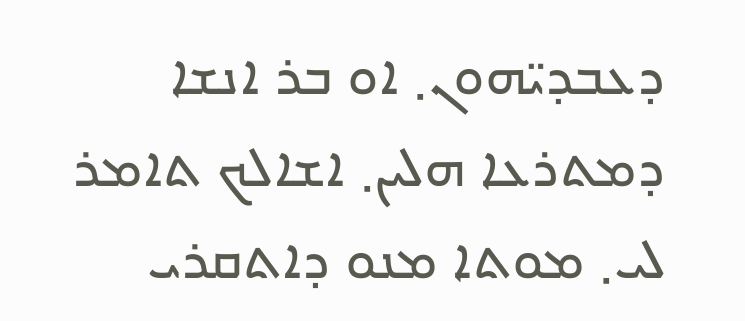ܕܥܒܕܝ̈ܗܘܢ܂ ܐܘ ܒܪ ܐܢܫܐ ܕܡܬܪܥܐ ܗܠܝܢ܂ ܐܫܐܠܟ ܬܐܡܪ ܠܝ܂ ܡܘܬܐ ܡܢܘ ܕܐܬܩܪܝ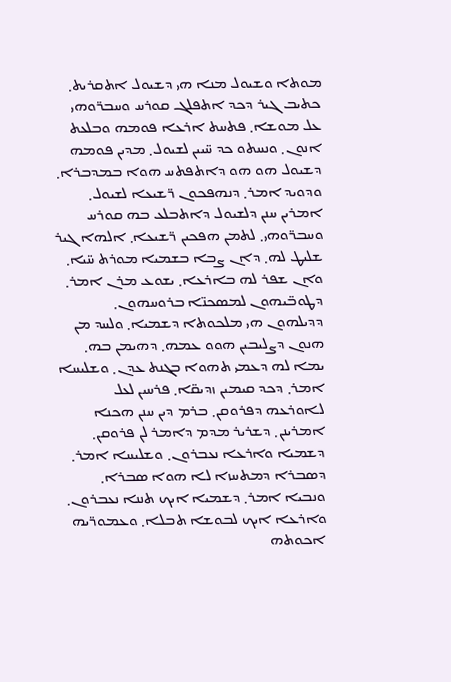ܡܘܬܐ ܘܫܝܘܠ ܡܢܐ ܗܝ ܕܫܝܘܠ ܐܬܩܪܝܬ܂ ܟܬܝܒ ܓܝܪ ܕܟܕ ܐܬܦܠܓ ܩܘܪܚ ܘܚܒܪ̈ܘܗܝ ܥܠ ܡܘܫܐ܂ ܦܬܚܬ ܐܪܥܐ ܦܘܡܗ ܘܒܠܥܬ ܐܢܘܢ܂ ܘܢܚܬܘ ܟܕ ܚ̈ܝܝܢ ܠܫܝܘܠ܂ ܡܕܝܢ ܦܘܡܗ ܕܫܝܘܠ ܗܘ ܗܘ ܕܐܬܦܬܚ ܗܘܐ ܒܡܕܒܪܐ܂ ܘܕܘܝܕ ܐܡܪ܂ ܕܢܗܦܟܘܢ ܪ̈ܫܝܥܐ ܠܫܝܘܠ܂ ܐܡܪܝܢ ܚܢܢ ܕܠܫܝܘܠ ܕܐܬܒܠܥ ܒܗ ܩܘܪܚ ܘܚܒܪ̈ܘܗܝ܂ ܠܬܡܢ ܗܦܟܝܢ ܪ̈ܫܝܥܐ܂ ܐܠܗܐ ܓܝܪ ܫܠܝܛ ܠܗ܂ ܕܐܢ ܨܒܐ ܒܫܡܝܐ ܡܘܪܬ ܚ̈ܝܐ܂ ܘܐܢ ܫܦܪ ܠܗ ܒܐܪܥܐ܂ ܝܫܘܥ ܡܪܢ ܐܡܪ܂ ܕܛܘܒ̈ܝܗܘܢ ܠܡܣܟܢ̈ܐ ܒܪܘܚܗܘܢ܂ ܕܕܝܠܗܘܢ ܗܝ ܡܠܟܘܬܐ ܕܫܡܝܐ܂ ܘܠܚܕ ܡܢ ܗܢܘܢ ܕܨܠܝܒܝܢ ܗܘܘ ܥܡܗ܂ ܕܗܝܡܢ ܒܗ܂ ܝܡܐ ܠܗ ܕܥܡܝ ܬܗܘܐ ܒܓܢܬ ܥܕܢ܂ ܘܫܠܝܚܐ ܐܡܪ܂ ܕܟܕ ܩܝܡܝܢ ܙܕܝܩ̈ܐ܂ ܦܪܚܝܢ ܠܥܠ ܠܐܘܪܥܗ ܕܦܪܘܩܢ܂ ܒܪܡ ܕܝܢ ܚܢܢ ܗܟܢܐ ܐܡܪܝܢܢ܂ ܕܫܪܝܪ ܡܕܡ ܕܐܡܪ ܠܢ ܦܪܘܩܢ܂ ܕܫܡܝܐ ܘܐܪܥܐ ܢܥܒܪܘܢ܂ ܘܫܠܝܚܐ ܐܡܪ܂ ܕܣܒܪܐ ܕܡܬܚܙܐ ܠܐ ܗܘܐ ܣܒܪܐ܂ ܘܢܒܝܐ ܐܡܪ܂ ܕܫܡܝܐ ܐܝܟ ܬܢܢܐ ܢܥܒܪܘܢ܂ ܘܐܪܥܐ ܐܝܟ ܠܒܘܫܐ ܬܒܠܐ܂ ܘܥܡܘܪ̈ܝܗ ܐܟܘܬܗ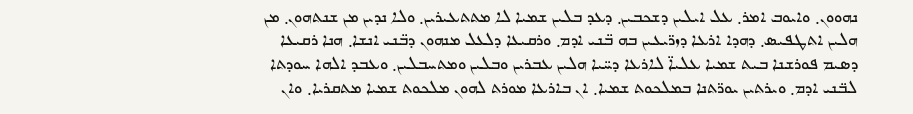ܢܗܘܘܢ܂ ܘܐܝܘܒ ܐܡܪ܂ ܥܠ ܐܝܠܝܢ ܕܫܟܒܝܢ܂ ܕܥܕ ܒܠܝܢ ܫܡܝܐ ܠܐ ܡܬܬܥܝܪܝܢ܂ ܘܠܐ ܢܕܝܢ ܡܢ ܫܢܬܗܘܢ܂ ܡܢ ܗܠܝܢ ܐܬܛܦܝܣ܂ ܕܗܕܐ ܐܪܥܐ ܕܙܪ̈ܝܥܝܢ ܒܗ ܒ̈ܢܝ ܐܕܡ܂ ܘܪܩܝܥܐ ܕܠܥܠ ܡܢܗܘܢ ܕܒ̈ܢܝ ܐܢܫܐ܂ ܗܢܐ ܪܩܝܥܐ ܕܣܝܡ ܦܘܪܫܢܐ ܒܝܬ ܫܡܝܐ ܥܠܝܐ̈ ܠܐܪܥܐ ܕܚ̈ܝܐ ܗܠܝܢ ܥܒܪܝܢ ܘܒܠܝܢ ܘܡܬܚܒܠܝܢ܂ ܘܥܒܕ ܐܠܗܐ ܚܘܕܬܐ ܠܒ̈ܢܝ ܐܕܡ܂ ܘܝܪܬܝܢ ܝܘܪ̈ܬܢܐ ܒܡܠܟܘܬ ܫܡܝܐ܂ ܐܢ ܒܐܪܥܐ ܡܘܪܬ ܠܗܘܢ ܡܠܟܘܬ ܫܡܝܐ ܡܬܩܪܝܐ܂ ܘܐܢ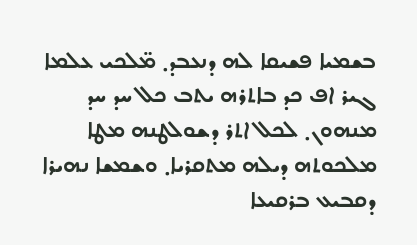ܒܫܡܝܐ ܦܫܝܩܐ ܠܗ ܕܢܥܒܕ܂ ܡ̈ܠܟܝ ܥܠܡܐ ܓܝܪ ܐܦ ܟܕ ܒܐܬܪܗ ܝܬܒ ܟܠ ܚܕ ܚܕ ܡܢܗܘܢ܂ ܠܟܠ ܐܬܪ ܕܫܘܠܛܢܗ ܡܛܐ ܡܠܟܘܬܗ ܕܝܠܗ ܡܬܩܪܝܐ܂ ܘܫܡܫܐ ܢܗܝܪܐ ܕܩܒܝܥ ܒܪܩܝܥܐ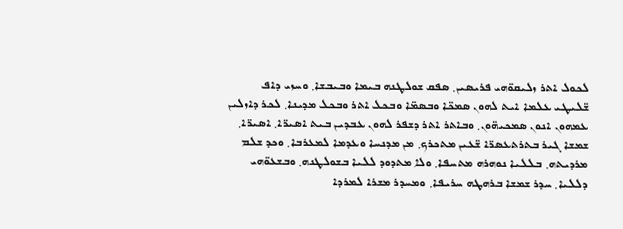ܠܟܘܠ ܐܬܪ ܙܠܝܩܘ̈ܗܝ ܦܪܝܣܝܢ܂ ܣܦܩ ܫܘܠܛܢܗ ܒܝܡܐ ܘܒܝܒܫܐ܂ ܘܚܙܝ ܕܐܦ ܫ̈ܠܝܛܝ ܥܠܡܐ ܐܝܬ ܠܗܘܢ ܣܡܟ̈ܐ ܘܒܣܡ̈ܐ ܘܒܟܠ ܐܬܪ ܘܒܟܠ ܡܕܝܢܐ܂ ܠܟܪ ܕܐܙܠܝܢ ܥܡܗܘܢ ܐܢܘܢ ܣܡܟܝܗ̈ܘܢ܂ ܘܒܐܬܪ ܐܬܪ ܕܫܦܪ ܠܗܘܢ ܥܒܕܝܢ ܒܝܬ ܐܣܝܪ̈ܐ܂ ܐܣܝܪ̈ܐ܂ ܫܡܫܐ ܓܝܪ ܒܬܪܬܥܣܪ̈ܐ ܫ̈ܥܝܢ ܡܬܟܪܟ܂ ܡܢ ܡܕܢܚܐ ܘܥܕܡܐ ܠܡܥܪܒܐ܂ ܘܟܕ ܫܠܡ ܡܪܕܝܬܗ܂ ܒܠܠܝܐ ܢܘܗܪܗ ܡܬܚܦܐ܂ ܘܠܐ ܡܬܕܘܕ ܠܠܝܐ ܒܫܘܠܛܢܗ܂ ܘܒܫܥܘ̈ܗܝ ܕܠܠܝܐ܂ ܚܕܪ ܫܡܫܐ ܒܪܗܛܗ ܚܪܝܦܐ܂ ܘܡܚܕܪ ܡܫܪܐ ܠܡܪܕܐ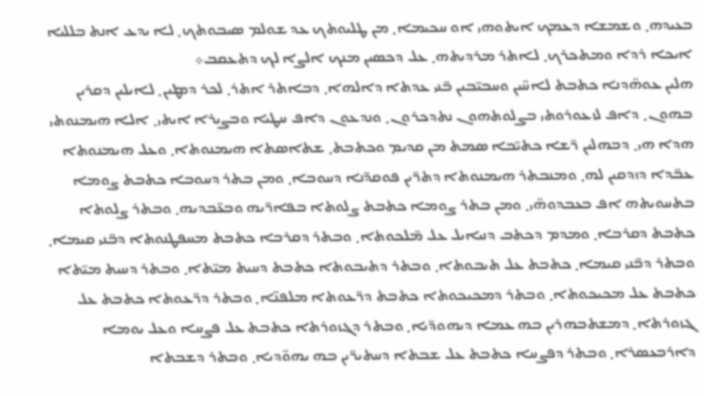ܒܥܝܕܗ܂ ܘܫܡܫܐ ܕܥܡܟ ܐܝܬܘܗܝ ܐܘ ܚܟܝܡܐ܂ ܡܢ ܛܠܝܘܬܟ ܥܕ ܫܘܠܡ ܣܝܒܘܬܟ܂ ܠܐ ܝܕܥ ܐܢܬ ܒܠܠܝܐ ܐܝܟܐ ܪܕܐ ܘܡܬܟܪܟ܂ ܠܐܬܪ ܡܪܕܝܬܗ܂ ܥܠ ܕܟܣܝܢ ܡܢܟ ܐܠܨܐ ܠܟ ܕܬܥܩܒ܀
ܗܠܝܢ ܥܘܗ̈ܕܢܐ ܟܬܒܬ ܠܐܚ̈ܝܢ ܘܚܒܝ̈ܒܝܢ ܒ̈ܢܝ ܥܕܬܐ ܕܐܠܗܐ܂ ܕܒܐܬܪ ܐܬܪ܂ ܠܟܪ ܕܡܛܝܢ܂ ܠܐܝܠܝܢ ܕܩܪܝܢ ܒܗܘܢ܂ ܕܐܦ ܠܙܥܘܪܘܬܝ ܒܨܠܘܬܗܘܢ ܢܬܕܟܪܘܢ܂ ܘܢܕܥܘܢ ܕܐܦ ܚܛܝܐ ܘܒܨܝܪܐ ܐܝܬܝ܂ ܐܠܐ ܗܝܡܢܘܬܝ ܗܕܐ ܗܝ܂ ܕܒܗܠܝܢ ܪ̈ܫܐ ܟܬܝ̈ܒܐ ܣܡܬ ܡܢ ܩܕܝܡ ܘܟܬܒܬ܂ ܫܬܐܣܬܐ ܗܝܡܢܘܬܐ܂ ܘܥܠ ܗܝܡܢܘܬܐ ܥܒ̈ܕܐ ܕܙܕܩܝܢ ܠܗ܂ ܘܡܢܒܬܪ ܗܝܡܢܘܬܐ ܕܬܪ̈ܝܢ ܦܘܩܕ̈ܢܐ ܕܚܘܒܐ܂ ܘܡܢ ܒܬܪ ܕܚܘܒܐ ܟܬܒܬ ܨܘܡܐ ܒܬܚܘܝܬܗ ܐܦ ܒܥܒܕܘܗ̈ܝ܂ ܘܡܢ ܒܬܪ ܨܘܡܐ ܟܬܒܬ ܨܠܘܬܐ ܒܦܐܪ̈ܝܗ ܘܒܥ̈ܒܕܝܗ܂ ܘܒܬܪ ܨܠܘܬܐ ܟܬܒܬ ܕܩܪܒܐ܂ ܘܡܕܡ ܕܟܬܒ ܕܢܝܐܝܠ ܥܠ ܡ̈ܠܟܘܬܐ܂ ܘܒܬܪ ܕܩܪܒܐ ܟܬܒܬ ܡܚܦܛܢܘܬܐ ܕܒ̈ܢܝ ܩܝܡܐ܂ ܘܒܬܪ ܕܒ̈ܢܝ ܩܝܡܐ܂ ܟܬܒܬ ܥܠ ܬܝܒܘܬܐ܂ ܘܒܬܪ ܕܬܝܒܘܬܐ ܟܬܒܬ ܕܚܝܬ ܡܝ̈ܬܐ܂ ܘܒܬܪ ܕܚܝܬ ܡܝ̈ܬܐ ܟܬܒܬ ܥܠ ܡܟܝܟܘܬܐ܂ ܘܒܬܪ ܕܡܟܝܟܘܬܐ ܟܬܒܬ ܕܪ̈ܥܘܬܐ ܡܠܦܢ̈ܐ܂ ܘܒܬܪ ܕܪ̈ܥܘܬܐ ܟܬܒܬ ܥܠ ܓܙܘܪܬܐ܂ ܕܡܫܬܒܗܪܝܢ ܒܗ ܥܡܐ ܕܝܗܘܕ̈ܝܐ܂ ܘܒܬܪ ܕܓܙܘܪܬܐ ܟܬܒܬ ܥܠ ܦܨܚܐ ܘܥܠ ܝܘܡܐ ܕܐܪܒܥܣܪܐ܂ ܘܒܬܪ ܕܦܨܚܐ ܟܬܒܬ ܥܠ ܫܒܬܐ ܕܚܬܝܪ̈ܝܢ ܒܗ ܝܗܘ̈ܕܝܐ܂ ܘܒܬܪ ܕܫܒܬܐ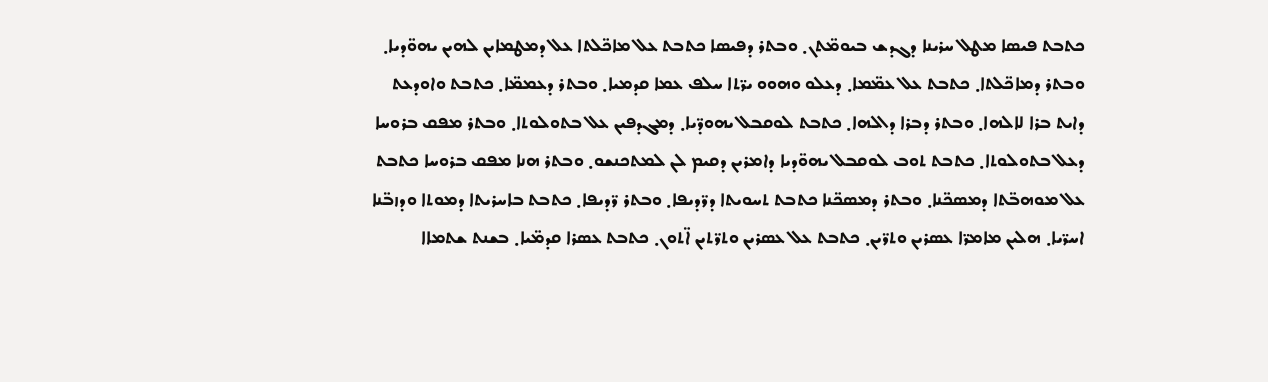ܟܬܒܬ ܦܝܣܐ ܡܛܠ ܚܪܝܢܐ ܕܓܕܫ ܒܝܘܡ̈ܬܢ܂ ܘܒܬܪ ܕܦܝܣܐ ܟܬܒܬ ܥܠ ܡܐܟ̈ܠܬܐ ܥܠ ܕܡܛܡܐܝܢ ܠܗܝܢ ܝܗܘ̈ܕܝܐ܂ ܘܒܬܪ ܕܡܐܟ̈ܠܬܐ܂ ܟܬܒܬ ܥܠ ܥܡ̈ܡܐ܂ ܕܥܠܘ ܘܗܘܘ ܝܪ̈ܬܐ ܚܠܦ ܥܡܐ ܩܕܡܝܐ܂ ܘܒܬܪ ܕܥܡܡ̈ܐ܂ ܟܬܒܬ ܘܐܘܕܥܬ ܕܐܝܬ ܒܪܐ ܠܐܠܗܐ܂ ܘܒܬܪ ܕܒܪܐ ܕܐܠܗܐ܂ ܟܬܒܬ ܠܘܩܒܠ ܝܗܘܕ̈ܝܐ܂ ܕܡܓܕܦܝܢ ܥܠ ܒܬܘܠܘܬܐ܂ ܘܒܬܪ ܡܦܩ ܒܪܘܚܐ ܕܥܠ ܒܬܘܠܘܬܐ܂ ܟܬܒܬ ܬܘܒ ܠܘܩܒܠ ܝܗܘ̈ܕܝܐ ܕܐܡܪܝܢ ܕܩܝܡ ܠܢ ܠܡܬܟܢܫܘ܂ ܘܒܬܪ ܗܢܐ ܡܦܩ ܒܪܘܚܐ ܟܬܒܬ ܥܠ ܡܘܗܒ̈ܬܐ ܕܡܣܟ̈ܢܐ܂ ܘܒܬܪ ܕܡܣܟ̈ܢܐ ܟܬܒܬ ܬܚܘܝܬܐ ܕܪ̈ܕܝܦܐ܂ ܘܒܬܪ ܪ̈ܕܝܦܐ܂ ܟܬܒܬ ܒܐܚܪܝܬܐ ܕܡܘܬܐ ܘܕܙܒ̈ܢܐ ܐܚܪ̈ܝܐ܂ ܗܠܝܢ ܡܐܡܪ̈ܐ ܥܣܪܝܢ ܘܬܪ̈ܝܢ܂ ܟܬܒܬ ܥܠ ܥܣܪܝܢ ܘܬܪ̈ܬܝܢ ܐ̈ܬܘܢ܂ ܟܬܒܬ ܥܣܪܐ ܩܕܡ̈ܝܐ܂ ܒܫܢܬ ܫܬܡܐܐ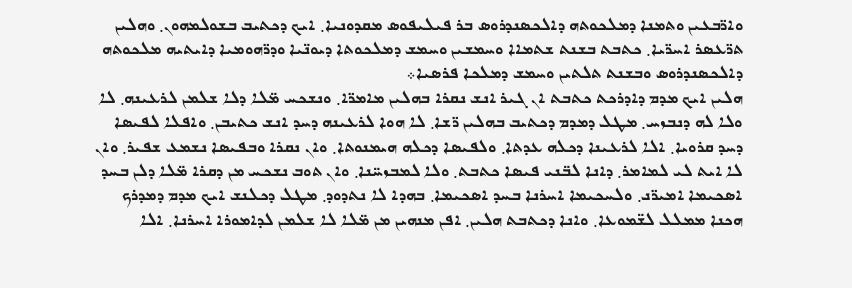ܘܐܪ̈ܒܥܝܢ ܘܬܡܢܐ ܕܡܠܟܘܬܗ ܕܐܠܟܣܢܕܪܘܣ ܒܪ ܦܝܠܝܦܘܣ ܡܩܕܘܢܝܐ܂ ܐܝܟ ܕܟܬܝܒ ܒܫܘܠܡܗܘܢ܂ ܘܗܠܝܢ ܬܪ̈ܥܣܪ ܐܚܪ̈ܝܐ܂ ܟܬܒܬ ܒܫܢܬ ܫܬܡܐܐ ܘܚܡܫܝܢ ܘܚܡܫ ܕܡܠܟܘܬܐ ܕܝܘܢ̈ܝܐ ܘܕܪ̈ܗܘܡܝܐ ܕܐܝܬܝܗ ܡܠܟܘܬܗ ܕܐܠܟܣܢܕܪܘܣ ܘܒܫܢܬ ܬܠܬܝܢ ܘܚܡܫ ܕܡܠܟܐ ܦܪܣܝܐ܀
ܗܠܝܢ ܐܝܟ ܡܕܡ ܕܐܕܪܟܬ ܟܬܒܬ ܐܢ ܓܝܪ ܐܢܫ ܢܩܪܐ ܒܗܠܝܢ ܡܐܡܪ̈ܐ܂ ܘܢܫܟܚ ܡ̈ܠܐ ܕܠܐ ܫܠܡܢ ܠܪܥܝܢܗ܂ ܠܐ ܘܠܐ ܠܗ ܕܢܒܙܚ܂ ܡܛܠ ܕܡܕܡ ܕܟܬܝܒ ܒܗܠܝܢ ܪ̈ܫܐ܂ ܠܐ ܗܘܐ ܠܪܥܝܢܗ ܕܚܕ ܐܢܫ ܟܬܝܒܢ܂ ܘܐܦܠܐ ܠܦܝܣܐ ܕܚܕ ܩܪܘܝܐ܂ ܐܠܐ ܠܪܥܝܢܐ ܕܟܠܗ ܥܕܬܐ܂ ܘܠܦܝܣܐ ܕܟܠܗ ܗܝܡܢܘܬܐ܂ ܘܐܢ ܢܩܪܐ ܘܒܦܝܣܐ ܢܫܡܥ ܫܦܝܪ܂ ܘܐܢ ܠܐ ܐܝܬ ܠܝ ܠܡܐܡܪ܂ ܕܐܢܐ ܠܒ̈ܢܝ ܦܝܣܐ ܟܬܒܬ܂ ܘܠܐ ܠܡܒܙܚ̈ܢܐ܂ ܘܐܢ ܬܘܒ ܢܫܟܚ ܡܢ ܕܩܪܐ ܡ̈ܠܐ ܕܠܢ ܒܚܕ ܐܣܟܝܡܐ ܐܡܝܪ̈ܢ܂ ܘܠܚܟܝܡܐ ܐܚܪܢܐ ܒܚܕ ܐܣܟܝܡܐ܂ ܒܗܕܐ ܠܐ ܢܬܕܘܕ܂ ܡܛܠ ܕܟܠܢܫ ܐܝܟ ܡܕܡ ܕܡܕܪܟ ܗܟܢܐ ܡܡܠܠ ܠܫ̈ܡܘܥܐ܂ ܘܐܢܐ ܕܟܬܒܬ ܗܠܝܢ܂ ܐܦܢ ܡܢܗܝܢ ܡܢ ܡ̈ܠܐ ܠܐ ܫܠܡܢ ܠܕܐܡܘܪܐ ܐܚܪܢܐ܂ ܐܠܐ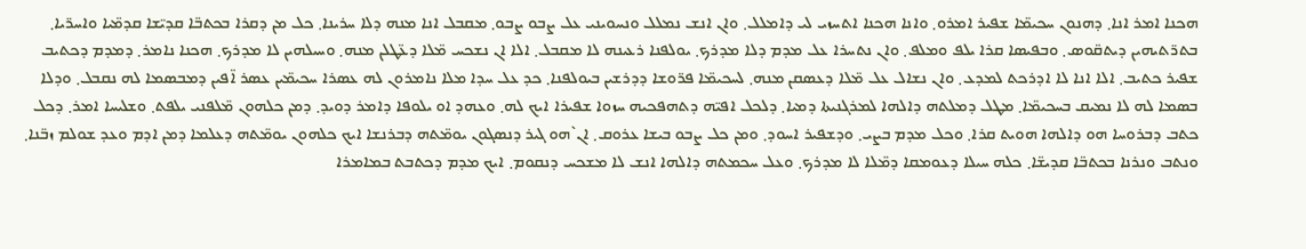ܗܟܢܐ ܐܡܪ ܐܢܐ܂ ܕܗܢܘܢ ܚܟܝܡ̈ܐ ܫܦܝܪ ܐܡܪܘ܂ ܘܐܢܐ ܗܟܢܐ ܐܬܚܙܝ ܠܝ ܕܐܡܠܠ܂ ܘܐܢ ܐܢܫ ܢܡܠܠ ܘܢܚܘܝܢܝ ܥܠ ܨܒܘ ܨܒܘ܂ ܡܩܒܠ ܐܢܐ ܡܢܗ ܕܠܐ ܚܪܝܢܐ܂ ܟܠ ܡܢ ܕܩܪܐ ܒܟܬܒ̈ܐ ܩܕܝ̈ܫܐ ܩܕܡ̈ܝܐ ܘܐܚܪ̈ܝܐ܂ ܒܬܪ̈ܬܝܗܝܢ ܕܝܬܩ̈ܘܣ܂ ܘܒܦܝܣܐ ܩܪܐ ܝܠܦ ܘܡܠܦ܂ ܘܐܢ ܢܬܚܪܐ ܥܠ ܡܕܡ ܕܠܐ ܡܕܪܟ܂ ܝܘܠܦܢܐ ܪܥܝܢܗ ܠܐ ܡܩܒܠ܂ ܐܠܐ ܐܢ ܢܫܟܚ ܡ̈ܠܐ ܕܥ̈ܛܠܢ ܡܢܗ܂ ܘܚܝܠܗܝܢ ܠܐ ܡܕܪܟ܂ ܗܟܢܐ ܢܐܡܪ܂ ܕܡܕܡ ܕܟܬܝܒ ܫܦܝܪ ܟܬܝܒ܂ ܐܠܐ ܐܢܐ ܠܐ ܐܕܪܟܬ ܠܡܕܥ܂ ܘܐܢ ܢܫܐܠ ܥܠ ܡ̈ܠܐ ܕܥܣܩܢ ܡܢܗ܂ ܠܚܟܝܡ̈ܐ ܦܪ̈ܘܫܐ ܕܕܪܫܝܢ ܒܝܘܠܦܢܐ܂ ܟܕ ܥܠ ܚܕܐ ܡܠܐ ܢܐܡܪܘܢ ܠܗ ܥܣܪܐ ܚܟܝܡ̈ܝܢ ܥܣܪ ܐ̈ܦܝܢ ܕܡܒܣܡܐ ܠܗ ܢܩܒܠ܂ ܘܕܠܐ ܒܣܡܐ ܠܗ ܠܐ ܢܡܝܩ ܒܚܟܝܡ̈ܐ܂ ܡܛܠ ܕܡܠܬܗ ܕܐܠܗܐ ܠܡܪܓܢܝܬܐ ܕܡܝܐ܂ ܕܠܟܠ ܐܦܝ̈ܗ ܕܬܗܦܟܝܗ ܚܙܘܐ ܫܦܝܪܐ ܐܝܟ ܠܗ܂ ܘܥܗܕ ܐܘ ܝܠܘܦܐ ܕܐܡܪ ܕܘܝܕ܂ ܕܡܢ ܟܠܗܘܢ ܡ̈ܠܦܢܝ ܝܠܦܬ܂ ܘܫܠܝܚܐ ܐܡܪ܂ ܕܟܠ ܟܬܒ ܕܒܪܘܚܐ ܗܘ ܕܐܠܗܐ ܗܘܝܬ ܩܪܐ܂ ܘܟܠ ܡܕܡ ܒܨܝ܂ ܘܕܫܦܝܪ ܐܚܘܕ܂ ܘܡܢ ܟܠ ܨܒܘ ܒܝܫܐ ܥܪܘܩ܂ ܐܢ`ܗܘ ܓܝܪ ܕܢܣܓܘܢ ܝܘܡ̈ܬܗ ܕܒܪܢܫܐ ܐܝܟ ܟܠܗܘܢ ܝܘܡ̈ܬܗ ܕܥܠܡܐ ܕܡܢ ܐܕܡ ܘܥܕ ܫܘܠܡ ܙܒ̈ܢܐ܂ ܘܢܬܒ ܘܢܪܢܐ ܒܟܬܒ̈ܐ ܩܕܝܫ̈ܐ܂ ܟܠܗ ܚܝܠܐ ܕܥܘܡܩܐ ܕܡ̈ܠܐ ܠܐ ܡܕܪܟ܂ ܘܥܠ ܚܟܡܬܗ ܕܐܠܗܐ ܐܢܫ ܠܐ ܡܫܟܚ ܕܢܩܘܡ܂ ܐܝܟ ܡܕܡ ܕܟܬܒܬ ܒܡܐܡܪܐ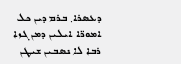ܕܥܣܪܐ܂ ܒܪܡ ܕܝܢ ܟܠ ܐܡܘܪ̈ܐ ܐܝܠܝܢ ܕܡܢ ܓܙܐ ܪܒܐ ܠܐ ܢܣܒܝܢ ܫܝܛܢ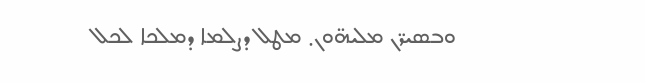ܘܒܣܝܪ̈ܢ ܡܠܝܗ̈ܘܢ܂ ܡܛܠ ܕܨܠܡܐ ܕܡܠܟܐ ܠܟܠ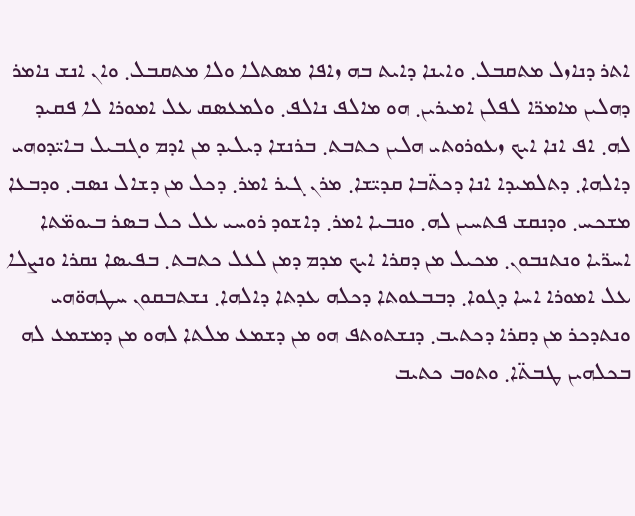ܐܬܪ ܕܢܐܙܠ ܡܬܩܒܠ܂ ܘܐܝܢܐ ܕܐܝܬ ܒܗ ܙܐܦܐ ܡܣܬܠܐ ܘܠܐ ܡܬܩܒܠ܂ ܘܐܢ ܐܢܫ ܢܐܡܪ ܕܗܠܝܢ ܡܐܡܪ̈ܐ ܠܦܠܢ ܐܡܝܪܝܢ܂ ܗܘ ܡܐܠܦ ܢܐܠܦ܂ ܘܠܡܥܣܩ ܥܠ ܐܡܘܪܐ ܠܐ ܦܩܝܕ ܠܗ܂ ܐܦ ܐܢܐ ܐܝܟ ܙܥܘܪܘܬܝ ܗܠܝܢ ܟܬܒܬ܂ ܒܪܢܫܐ ܕܝܠܝܕ ܡܢ ܐܕܡ ܘܓܒܝܠ ܒܐܝ̈ܕܘܗܝ ܕܐܠܗܐ܂ ܕܬܠܡܝܕܐ ܐܢܐ ܕܟܬ̈ܒܐ ܩܕܝ̈ܫܐ܂ ܡܪܢ ܓܝܪ ܐܡܪ܂ ܕܟܠ ܡܢ ܕܫܐܠ ܢܣܒ܂ ܘܕܒܥܐ ܡܫܟܚ܂ ܘܕܢܩܫ ܦܬܚܝܢ ܠܗ܂ ܘܢܒܝܐ ܐܡܪ܂ ܕܐܫܘܕ ܪܘܚܝ ܥܠ ܟܠ ܒܣܪ ܒܝܘܡ̈ܬܐ ܐܚܪ̈ܝܐ ܘܢܬܢܒܘܢ܂ ܡܟܝܠ ܡܢ ܕܩܪܐ ܐܝܟ ܡܕܡ ܕܡܢ ܠܥܠ ܟܬܒܬ܂ ܒܦܝܣܐ ܢܩܪܐ ܘܢܨܠܐ ܥܠ ܐܡܘܪܐ ܐܚܐ ܕܓܘܐ܂ ܕܒܒܥܘܬܐ ܕܟܠܗ ܥܕܬܐ ܕܐܠܗܐ܂ ܢܫܬܒܩܘܢ ܚܛܗܘ̈ܗܝ ܘܢܬܕܟܪ ܡܢ ܕܩܪܐ ܕܟܬܝܒ܂ ܕܢܫܬܘܬܦ ܗܘ ܡܢ ܕܫܡܥ ܡܠܬܐ ܠܗܘ ܡܢ ܕܡܫܡܥ ܠܗ ܒܟܠܗܝܢ ܛܒܬ̈ܐ܂ ܘܬܘܒ ܟܬܝܒ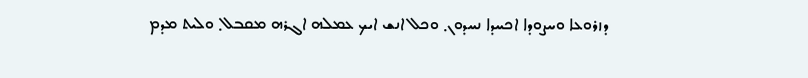ܕܙܪܘܥܐ ܘܚܨܘܕܐ ܐܟܚܕܐ ܢܚܕܘܢ܂ ܘܟܠ ܐܢܫ ܐܝܟ ܥܡܠܗ ܐܓܪܗ ܡܩܒܠ܂ ܘܠܝܬ ܡܕܡ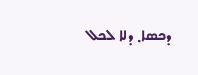ܕܟܣܐ܂ ܕܠܐ ܠܟܠ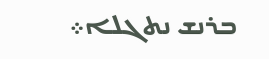ܒܪܢܫ ܢܬܓܠܐ܀